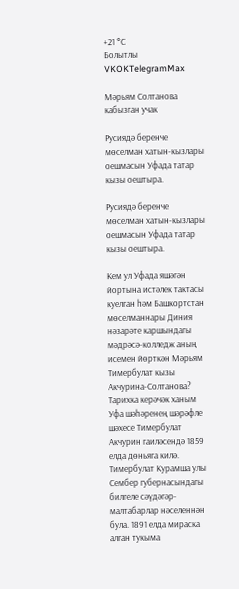+21 °С
Болытлы
VKOKTelegramMax

Мәрьям Солтанова кабызган учак

Русиядә беренче мөселман хатын-кызлары оешмасын Уфада татар кызы оештыра.

Русиядә беренче мөселман хатын-кызлары оешмасын Уфада татар кызы оештыра.

Кем ул Уфада яшәгән йортына истәлек тактасы куелган һәм Башкортстан мөселманнары Диния нәзарәте каршындагы мәдрәсә-колледж аның исемен йөрткән Мәрьям Тимербулат кызы Акчурина-Солтанова? Тарихка керәчәк ханым Уфа шәһәренең шәрәфле шәхесе Тимербулат Акчурин гаиләсендә 1859 елда дөньяга килә. Тимербулат Курамша улы Сембер губернасындагы билгеле сәүдәгәр-малтабарлар нәселеннән була. 1891 елда мираска алган тукыма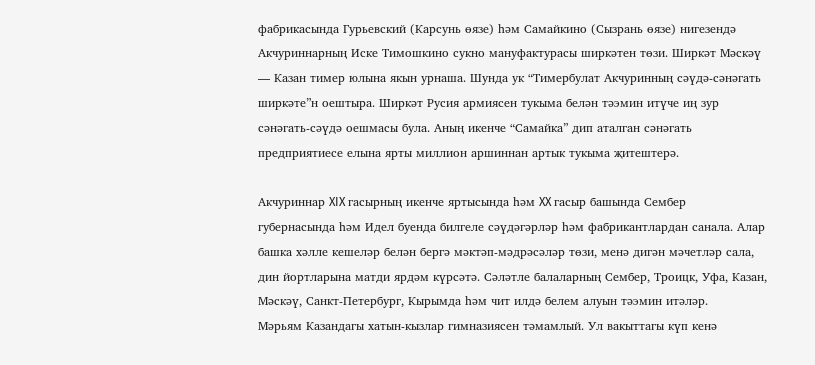фабрикасында Гурьевский (Карсунь өязе) һәм Самайкино (Сызрань өязе) нигезендә Акчуриннарның Иске Тимошкино сукно мануфактурасы ширкәтен төзи. Ширкәт Мәскәү — Казан тимер юлына якын урнаша. Шунда ук “Тимербулат Акчуринның сәүдә-сәнәгать ширкәте”н оештыра. Ширкәт Русия армиясен тукыма белән тәэмин итүче иң зур сәнәгать-сәүдә оешмасы була. Аның икенче “Самайка” дип аталган сәнәгать предприятиесе елына ярты миллион аршиннан артык тукыма җитештерә.

Акчуриннар XIX гасырның икенче яртысында һәм XX гасыр башында Сембер губернасында һәм Идел буенда билгеле сәүдәгәрләр һәм фабрикантлардан санала. Алар башка хәлле кешеләр белән бергә мәктәп-мәдрәсәләр төзи, менә дигән мәчетләр сала, дин йортларына матди ярдәм күрсәтә. Сәләтле балаларның Сембер, Троицк, Уфа, Казан, Мәскәү, Санкт-Петербург, Кырымда һәм чит илдә белем алуын тәэмин итәләр.
Мәрьям Казандагы хатын-кызлар гимназиясен тәмамлый. Ул вакыттагы күп кенә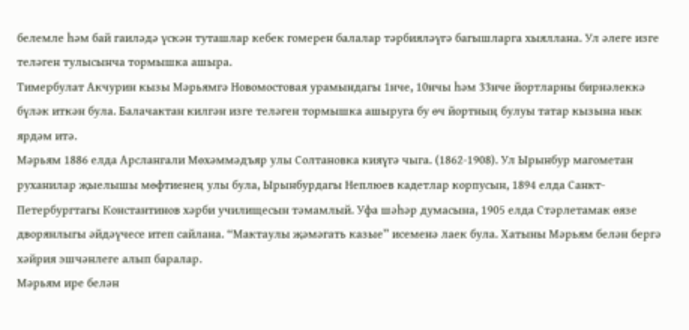белемле һәм бай гаиләдә үскән туташлар кебек гомерен балалар тәрбияләүгә багышларга хыяллана. Ул әлеге изге теләген тулысынча тормышка ашыра.
Тимербулат Акчурин кызы Мәрьямгә Новомостовая урамындагы 1нче, 10нчы һәм 33нче йортларны бирнәлеккә бүләк иткән була. Балачактан килгән изге теләген тормышка ашыруга бу өч йортның булуы татар кызына нык ярдәм итә.
Мәрьям 1886 елда Арслангали Мөхәммәдъяр улы Солтановка кияүгә чыга. (1862-1908). Ул Ырынбур магометан руханилар җыелышы мөфтиенең улы була, Ырынбурдагы Неплюев кадетлар корпусын, 1894 елда Санкт-Петербургтагы Константинов хәрби училищесын тәмамлый. Уфа шәһәр думасына, 1905 елда Стәрлетамак өязе дворянлыгы әйдәүчесе итеп сайлана. “Мактаулы җәмәгать казые” исеменә лаек була. Хатыны Мәрьям белән бергә хәйрия эшчәнлеге алып баралар.
Мәрьям ире белән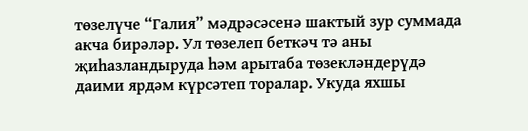төзелүче “Галия” мәдрәсәсенә шактый зур суммада акча бирәләр. Ул төзелеп беткәч тә аны җиһазландыруда һәм арытаба төзекләндерүдә даими ярдәм күрсәтеп торалар. Укуда яхшы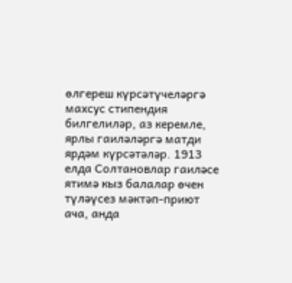өлгереш күрсәтүчеләргә махсус стипендия билгелиләр, аз керемле, ярлы гаиләләргә матди ярдәм күрсәтәләр. 1913 елда Солтановлар гаиләсе ятимә кыз балалар өчен түләүсез мәктәп-приют ача, анда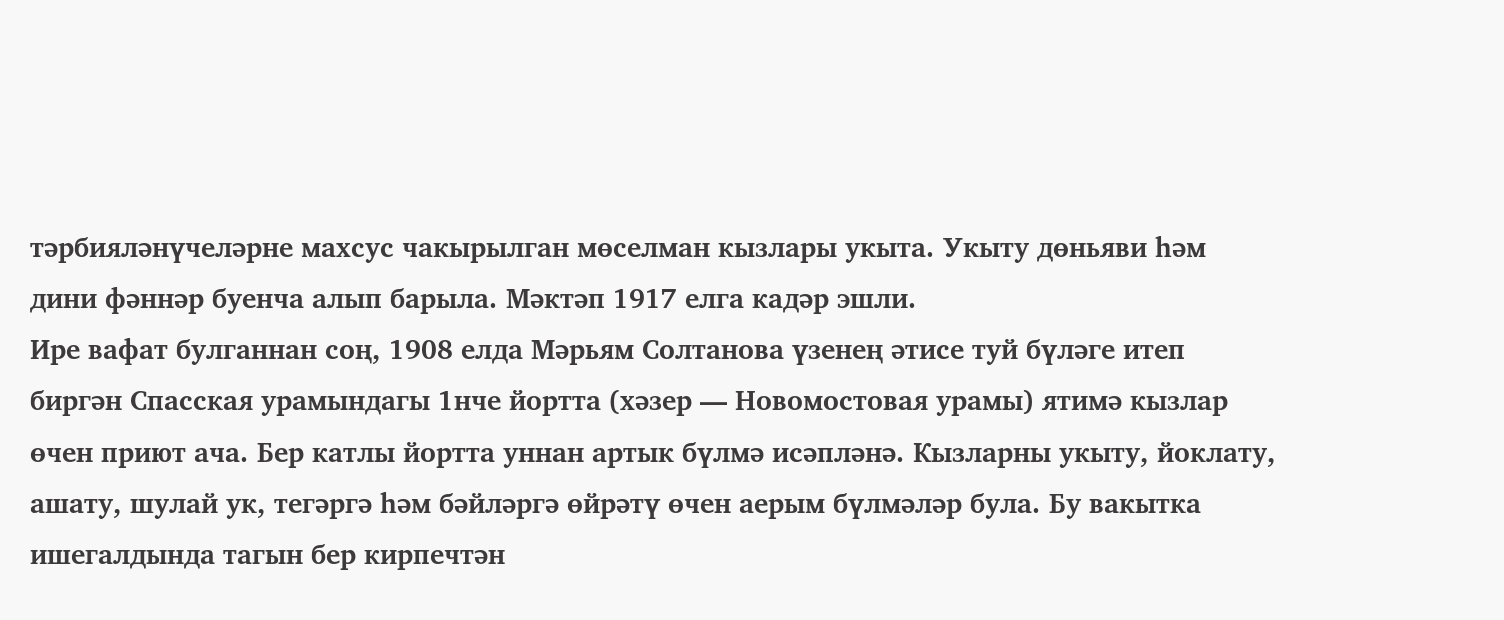тәрбияләнүчеләрне махсус чакырылган мөселман кызлары укыта. Укыту дөньяви һәм дини фәннәр буенча алып барыла. Мәктәп 1917 елга кадәр эшли.
Ире вафат булганнан соң, 1908 елда Мәрьям Солтанова үзенең әтисе туй бүләге итеп биргән Спасская урамындагы 1нче йортта (хәзер — Новомостовая урамы) ятимә кызлар өчен приют ача. Бер катлы йортта уннан артык бүлмә исәпләнә. Кызларны укыту, йоклату, ашату, шулай ук, тегәргә һәм бәйләргә өйрәтү өчен аерым бүлмәләр була. Бу вакытка ишегалдында тагын бер кирпечтән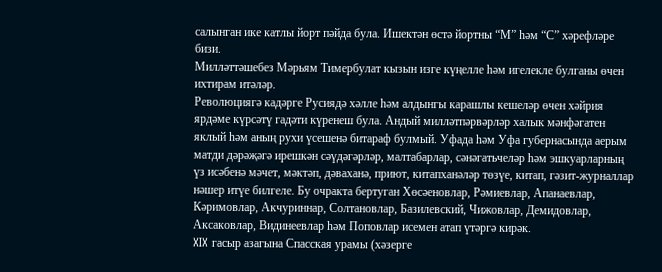салынган ике катлы йорт пәйда була. Ишектән өстә йортны “М” һәм “С” хәрефләре бизи.
Милләттәшебез Мәрьям Тимербулат кызын изге күңелле һәм игелекле булганы өчен ихтирам итәләр.
Революциягә кадәрге Русиядә хәлле һәм алдынгы карашлы кешеләр өчен хәйрия ярдәме күрсәтү гадәти күренеш була. Андый милләтпәрвәрләр халык мәнфәгатен яклый һәм аның рухи үсешенә битараф булмый. Уфада һәм Уфа губернасында аерым матди дәрәҗәгә ирешкән сәүдәгәрләр, малтабарлар, сәнәгатьчеләр һәм эшкуарларның үз исәбенә мәчет, мәктәп, дәваханә, приют, китапханәләр төзүе, китап, гәзит-журналлар нәшер итүе билгеле. Бу очракта бертуган Хөсәеновлар, Рәмиевлар, Апанаевлар, Кәримовлар, Акчуриннар, Солтановлар, Базилевский, Чижовлар, Демидовлар, Аксаковлар, Видинеевлар һәм Поповлар исемен атап үтәргә кирәк.
XIX гасыр азагына Спасская урамы (хәзерге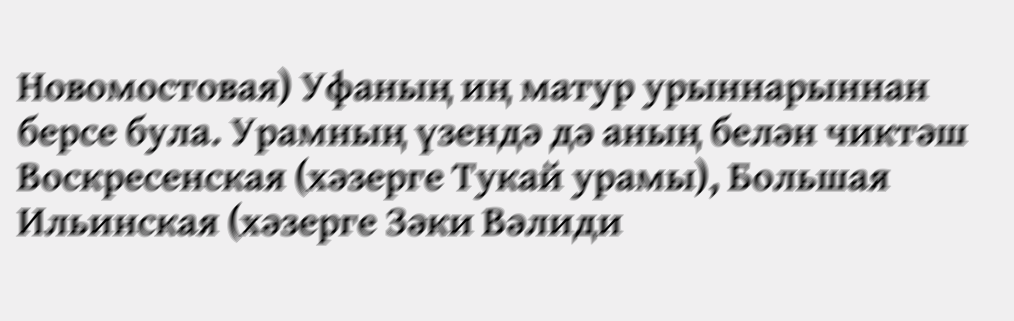Новомостовая) Уфаның иң матур урыннарыннан берсе була. Урамның үзендә дә аның белән чиктәш Воскресенская (хәзерге Тукай урамы), Большая Ильинская (хәзерге Зәки Вәлиди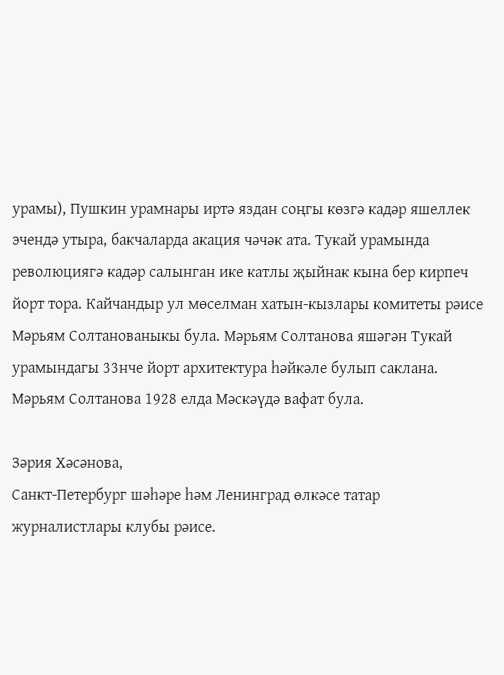урамы), Пушкин урамнары иртә яздан соңгы көзгә кадәр яшеллек эчендә утыра, бакчаларда акация чәчәк ата. Тукай урамында революциягә кадәр салынган ике катлы җыйнак кына бер кирпеч йорт тора. Кайчандыр ул мөселман хатын-кызлары комитеты рәисе Мәрьям Солтанованыкы була. Мәрьям Солтанова яшәгән Тукай урамындагы 33нче йорт архитектура һәйкәле булып саклана.
Мәрьям Солтанова 1928 елда Мәскәүдә вафат була.

Зәрия Хәсәнова,
Санкт-Петербург шәһәре һәм Ленинград өлкәсе татар журналистлары клубы рәисе.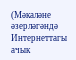(Мәкаләне әзерләгәндә Интернеттагы ачык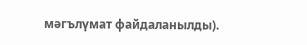мәгълүмат файдаланылды).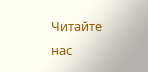Читайте нас